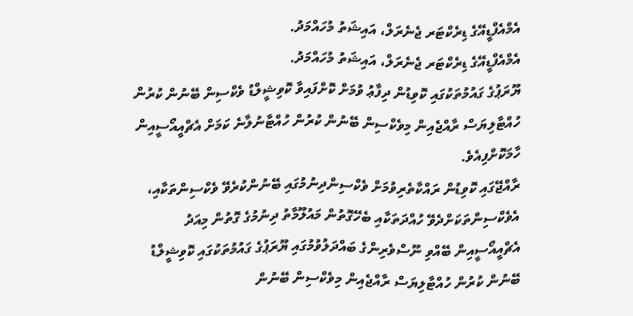އެމްއެފްޑީއޭގެ ޑިރެކްޓަރ ޖެނެރަލް، އައިޝަތު މުހައްމަދު.
އެމްއެފްޑީއޭގެ ޑިރެކްޓަރ ޖެނެރަލް، އައިޝަތު މުހައްމަދު.
ޔޫރަޕުގެ ގައުމުތަކުގައި ކޮވިޑުން ދިފާޢު ވުމަށް ކޮށްފައިވާ ކޮވިޝީލްޑު ވެކްސިން ބޭނުން ކުރުން ހުއްޓާލިޔަސް ރާއްޖެއިން މިވެކްސިން ބޭނުން ކުރުން ހުއްޓާނުލާނެ ކަމަށް އެޗްއީއޯސީއިން ހާމަކޮށްފިއެވެ.
ރާއްޖޭގައި ކޮވިޑުން ރައްކާތެރިވުމަށް ވެކްސިންދިނުމުގައި ބޭނުންކުރެވޭ ވެކްސިންތަކާއި، އެވެކްސިންތަކަށްދެވޭ ހުއްދަތަކާއި ބެހޭގޮތުން މައުލޫމާތު ދިނުމުގެ ގޮތުން މިއަދު އެޗްއީއޯސީއިން ބޭއްވި ނޫސްވެރިންގެ ބައްދަލުވުމުގައި ޔޫރަޕުގެ ގައުމުތަކުގައި ކޮވިޝީލްޑު ބޭނުން ކުރުން ހުއްޓާލިޔަސް ރާއްޖެއިން މިވެކްސިން ބޭނުން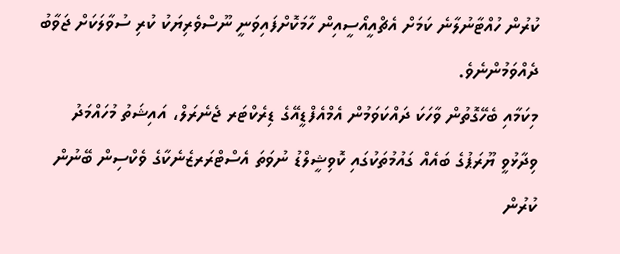ކުރުން ހުއްޓާނުލާނެ ކަމަށް އެޗްއީއޯސީއިން ހާމަކޮށްފައިވަނީ ނޫސްވެރިޔަކު ކުރި ސުވާލަކަށް ޖަވާބު ދެއްވަމުންނެވެ.
މިކަމާއި ބެހޭގޮތުން ވާހަކަ ދައްކަވަމުން އެމްއެފްޑީއޭގެ ޑިރެކްޓަރ ޖެނެރަލް، އައިޝަތު މުހައްމަދު ވިދާޅުވީ ޔޫރަޕުގެ ބައެއް ގައުމުތަކުގައި ކޮވިޝީލްޑު ނުވަތަ އެސްޓްރަރޒެނެކާގެ ވެކްސިން ބޭނުން ކުރުން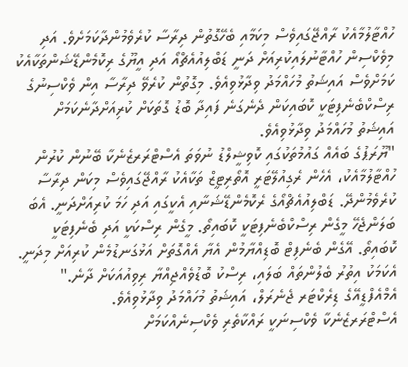ހުއްޓާލުމާއެކު ރާއްޖޭގައިވެސް މިކަމާއި ބެހޭގޮތުން ދިރާސާ ކުރެވެމުންދާކަމަށެވެ. އަދި މިވެކްސިން ހުއްޓާނުލައިކުރިއަށް ދަނީ ޑަބްލިއުއެޗްއޯ އަދި އީޔޫގެ ރިކޮމެންޑޭޝަންތަކާއެކު ކަމަށްވެސް އައިޝަތު މުހައްމަދު ވިދާޅުވިއެވެ. މިގޮތުން ކުރެވޭ ދިރާސާ އިން ވެކްސިނުގެ ރިސްކްބެނެފިޓަކީ ކޮބައިކަން ދެނެގަނެ ފައިދާ ބޮޑު ގޮތަކަށް ކުރިއަށްދާނެކަމަށް އައިޝަތު މުހައްމަދު ވިދާޅުވިއެވެ.
"ޔޫރަޕުގެ ބައެއް ގައުމުތަކުގައި ކޮވިޝީލްޑު ނުވަތަ އެސްޓްރަރޒެނެކާ ބޭނުން ކުރުން ހުއްޓާލުމާއެކު، އެހެން ރެގިއުލޭޓަރީ އޮތޯރިޓީޒް ތަކާއެކު ރާއްޖޭގައިވެސް މިކަން ދިރާސާ ކުރެވެމުންދޭ. ޑަބްލިއުއެޗްއޯގެ ރެކޮމެންޑޭޝަނާއި އެކީގައި އަދި ހަމަ ކުރިއަށްދަނީ. އެބަ ބަލަންޖެހޭ މީގެން ރިސްކްބެނެފިޓަކީ ކޮބައިތޯ. މީގެން ރިސްކަކީ އަދި ބެނެފިޓަކީ ކޮބައިތޯ. އޭގެން ބެނެފިޓް ބޮޑިއްޔާމުން އެޔާ އެއްގޮތަށް އަޅުގަނޑުމެން ކުރިއަށް މިދަނީ. އެކަމަކު އިތުރު ބެލުންތައް ބަލައި، ރިސްކު ބޮޑުވެއްޖިއްޔާ ރިވިއުއަކަށް ދާނެ." އެމްއެފްޑީއޭގެ ޑިރެކްޓަރ ޖެނެރަލް، އައިޝަތު މުހައްމަދު ވިދާޅުވިއެވެ.
އެސްޓްރަރޒެނެކާ ވެކްސިނަކީ ރައްކާތެރި ވެކްސިނެއްކަމަށް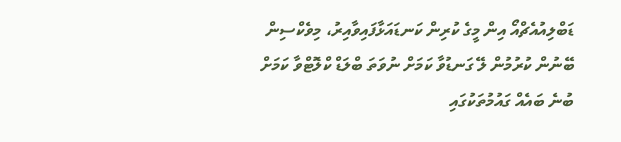ޑަބްލިއުއެޗްއޯ އިން މީގެ ކުރިން ކަނޑައަޅާފައިވާއިރު، މިވެކްސިން ބޭނުން ކުރުމުން ލޭ ގަނޑުވާ ކަމަށް ނުވަތަ ބްލަޑް ކްލޮޓްވާ ކަމަށް ބުނެ ބައެއް ގައުމުތަކުގައި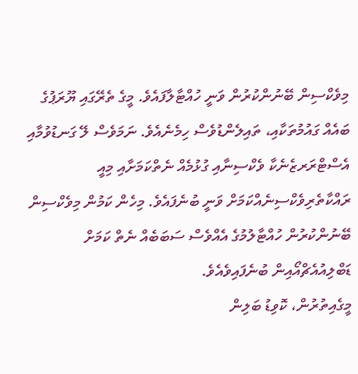މިވެކްސިން ބޭނުންކުރުން ވަނީ ހުއްޓާލާފައެވެ. މީގެ ތެރޭގައި ޔޫރަޕުގެ ބައެއް ގައުމުތަކާއި، ތައިލެންޑުވެސް ހިމެނެއެވެ. ނަމަވެސް ލޭ ގަނޑުވުމާއި އެސްޓްރަރޒެނެކާ ވެކްސިނާއި ގުޅުމެއް ނެތްކަމަށާއި މިއީ ރައްކާތެރިވެކްސިނެއްކަމަށް ވަނީ ބުނެފައެވެ. މިހެން ކަމުން މިވެކްސިން ބޭނުންކުރުން ހުއްޓާލުމުގެ އެއްވެސް ސަބަބެއް ނެތް ކަމަށް ޑަބްލިއުއެޗްއޯއިން ބުނެފައިވެއެވެ.
މީގެއިތުރުން، ކޮވިޑު ބަލިން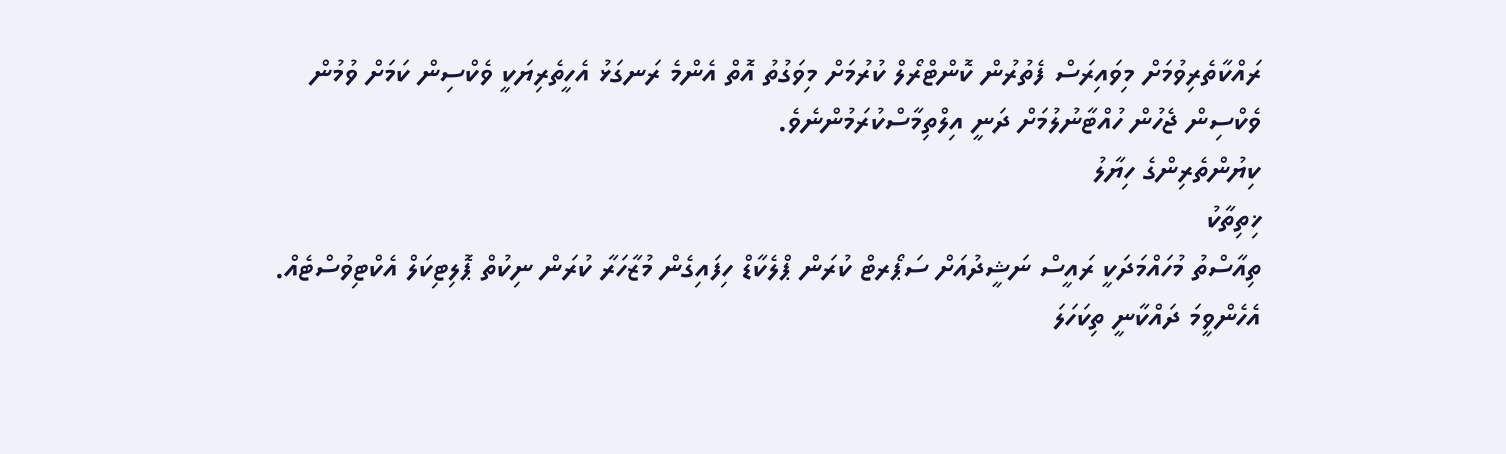ރައްކާތެރިވުމަށް މިވައިރަސް ފެތުރުން ކޮންޓްރޯލް ކުރުމަށް މިވަގުތު އޮތް އެންމެ ރަނގަޅު އެހީތެރިޔަކީ ވެކްސިން ކަމަށް ވުމުން ވެކްސިން ޖެހުން ހުއްޓާނުލުމަށް ދަނީ އިލްތިމާސްކުރަމުންނެވެ.
ކިޔުންތެރިންގެ ހިޔާލު
ޚިތިތާކު
ތިއާސްތު މުހައްމަދަކީ ރައީސް ނަޝީދުއަށް ސަޕޯރޓް ކުރަން ޕްލެކާޑް ހިފައިގެން މުޒާހަރާ ކުރަން ނިކުތް ޕޮލިޓިކަލް އެކްޓިވުސްޓެއް. އެހެންވީމަ ދައްކާނީ ތިކަހަލަ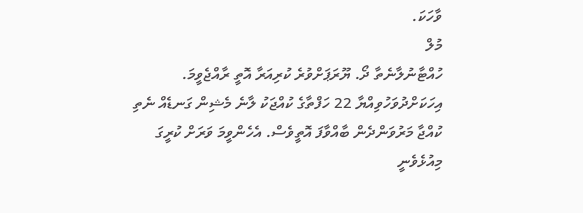ވާހަކަ.
މުލް
ހުއްޓާނުލާނެތާ ދޯ. ޔޫރަޕަށްވުރެ ކުރިއަރާ އޮތީ ރާއްޖެވީމަ. އިހަކަށްދުވަހުވިއްޔާ 22 ހަފްތާގެ ކުއްޖަކު ލާނެ މެޝިން ގަނޑެއް ނެތި ކުއްޖާ މަރުވަންދެން ބާއްވާފަ އޮތީވެސް. އެހެންވީމަ ވަރަށް ކުރީގަ މިއުޅެވެނީ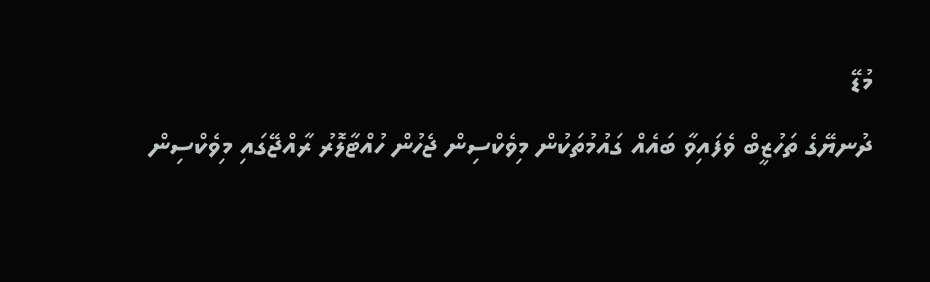މުޑޭ
ދުނޔޭގެ ތަހުޒީބް ވެފައިވާ ބައެއް ގައުމުތަކުން މިވެކްސިން ޖެހުން ހުއްޓާލޮރު ރާއްޖޭގައި މިވެކްސިން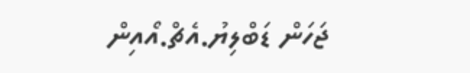ޖަހަން ޑަބްލިޔު.އެޗް.އޯއިން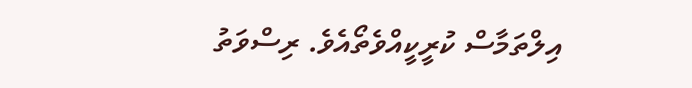އިލްތަމާސް ކުރީކީއްވެތޯއެވެ. ރިސްވަތު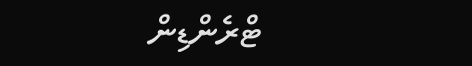ޓްރެންޑިން